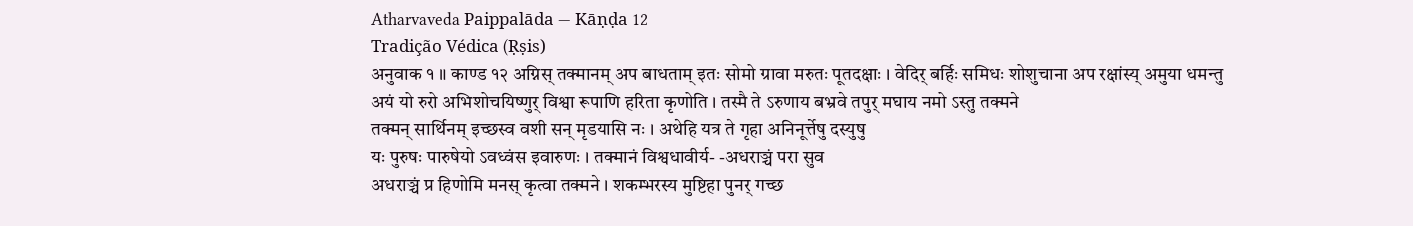Atharvaveda Paippalāda — Kāṇḍa 12
Tradição Védica (Ṛṣis)
अनुवाक १ ॥ काण्ड १२ अग्निस् तक्मानम् अप बाधताम् इतः सोमो ग्रावा मरुतः पूतदक्षाः । वेदिर् बर्हिः समिधः शोशुचाना अप रक्षांस्य् अमुया धमन्तु
अयं यो रुरो अभिशोचयिष्णुर् विश्वा रूपाणि हरिता कृणोति । तस्मै ते ऽरुणाय बभ्रवे तपुर् मघाय नमो ऽस्तु तक्मने
तक्मन् सार्थिनम् इच्छस्व वशी सन् मृडयासि नः । अथेहि यत्र ते गृहा अनिनूर्त्तेषु दस्युषु
यः पुरुषः पारुषेयो ऽवध्वंस इवारुणः । तक्मानं विश्वधावीर्य- -अधराञ्चं परा सुव
अधराञ्चं प्र हिणोमि मनस् कृत्वा तक्मने । शकम्भरस्य मुष्टिहा पुनर् गच्छ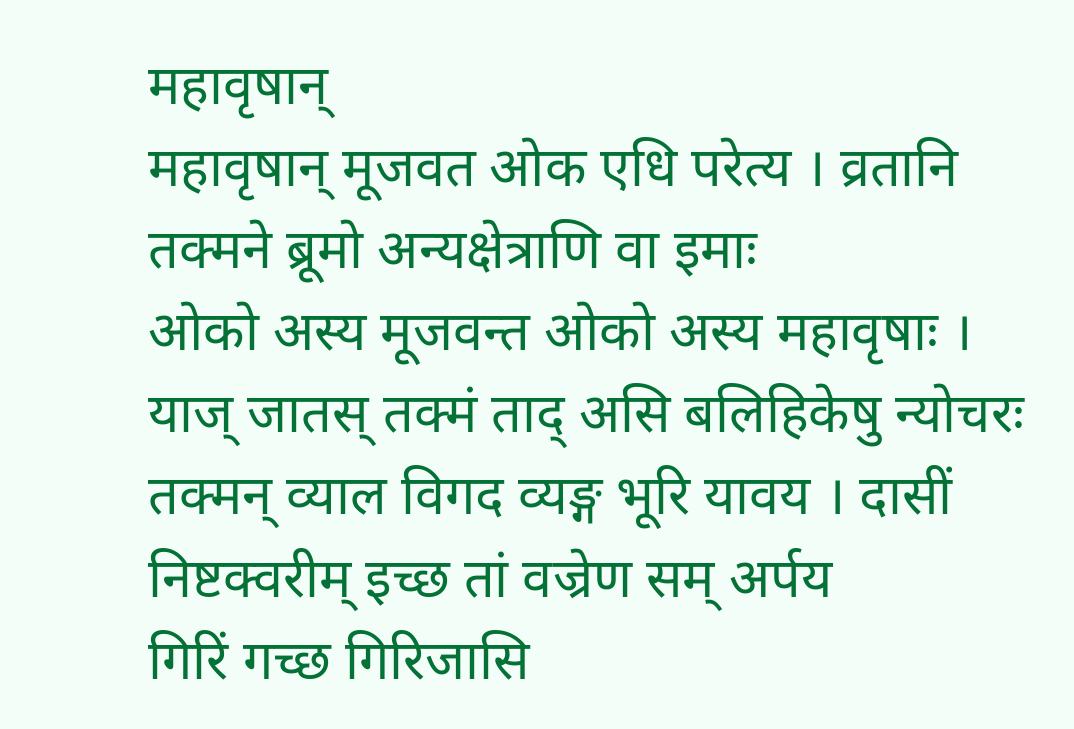महावृषान्
महावृषान् मूजवत ओक एधि परेत्य । व्रतानि तक्मने ब्रूमो अन्यक्षेत्राणि वा इमाः
ओको अस्य मूजवन्त ओको अस्य महावृषाः । याज् जातस् तक्मं ताद् असि बलिहिकेषु न्योचरः
तक्मन् व्याल विगद व्यङ्ग भूरि यावय । दासीं निष्टक्वरीम् इच्छ तां वज्रेण सम् अर्पय
गिरिं गच्छ गिरिजासि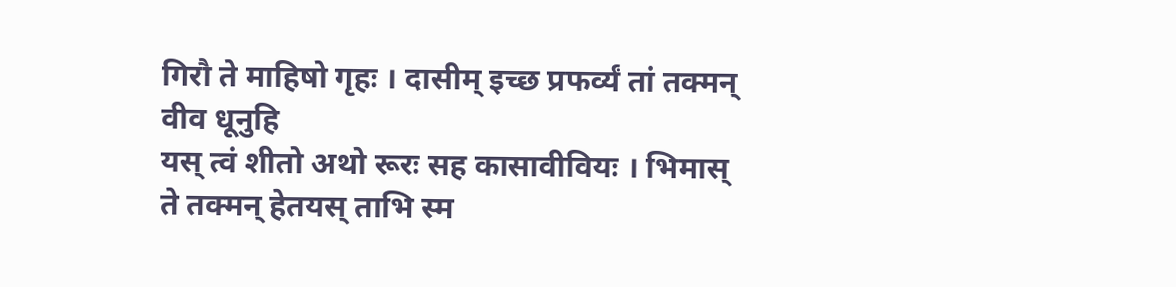गिरौ ते माहिषो गृहः । दासीम् इच्छ प्रफर्व्यं तां तक्मन् वीव धूनुहि
यस् त्वं शीतो अथो रूरः सह कासावीवियः । भिमास् ते तक्मन् हेतयस् ताभि स्म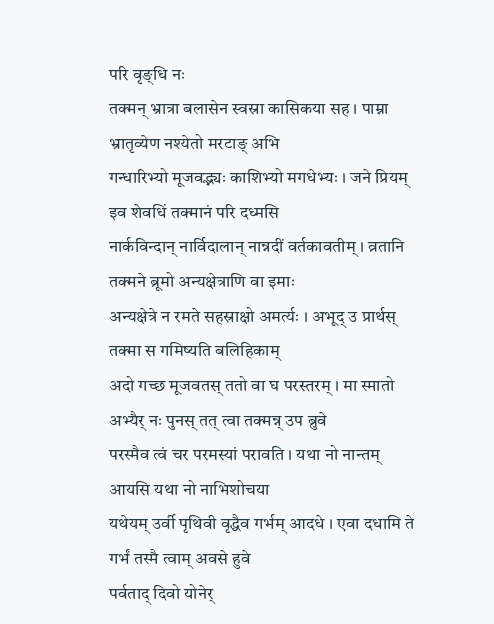परि वृङ्धि नः
तक्मन् भ्रात्रा बलासेन स्वस्रा कासिकया सह । पाम्ना भ्रातृव्येण नश्येतो मरटाङ् अभि
गन्धारिभ्यो मूजवद्भ्यः काशिभ्यो मगधेभ्यः । जने प्रियम् इव शेवधिं तक्मानं परि दध्मसि
नार्कविन्दान् नार्विदालान् नान्नदीं वर्तकावतीम् । व्रतानि तक्मने ब्रूमो अन्यक्षेत्राणि वा इमाः
अन्यक्षेत्रे न रमते सहस्राक्षो अमर्त्यः । अभूद् उ प्रार्थस् तक्मा स गमिष्यति बलिहिकाम्
अदो गच्छ मूजवतस् ततो वा घ परस्तरम् । मा स्मातो अभ्यैर् नः पुनस् तत् त्वा तक्मन्न् उप ब्रुवे
परस्मैव त्वं चर परमस्यां परावति । यथा नो नान्तम् आयसि यथा नो नाभिशोचया
यथेयम् उर्वी पृथिवी वृद्धैव गर्भम् आदधे । एवा दधामि ते गर्भं तस्मै त्वाम् अवसे हुवे
पर्वताद् दिवो योनेर्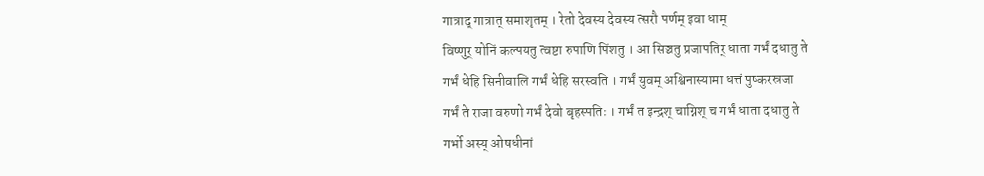गात्राद् गात्रात् समाशृतम् । रेतो देवस्य देवस्य त्सरौ पर्णम् इवा धाम्
विष्णुर् योनिं कल्पयतु त्वष्टा रुपाणि पिंशतु । आ सिञ्चतु प्रजापतिर् धाता गर्भं दधातु ते
गर्भं धेहि सिनीवालि गर्भं धेहि सरस्वति । गर्भं युवम् अश्विनास्यामा धत्तं पुष्करस्रजा
गर्भं ते राजा वरुणो गर्भं देवो बृहस्पतिः । गर्भं त इन्द्रश् चाग्निश् च गर्भं धाता दधातु ते
गर्भो अस्य् ओषधीनां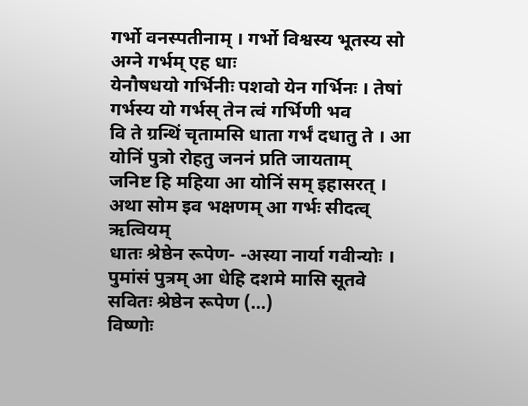गर्भो वनस्पतीनाम् । गर्भो विश्वस्य भूतस्य सो अग्ने गर्भम् एह धाः
येनौषधयो गर्भिनीः पशवो येन गर्भिनः । तेषां गर्भस्य यो गर्भस् तेन त्वं गर्भिणी भव
वि ते ग्रन्थिं चृतामसि धाता गर्भं दधातु ते । आ योनिं पुत्रो रोहतु जननं प्रति जायताम्
जनिष्ट हि महिया आ योनिं सम् इहासरत् । अथा सोम इव भक्षणम् आ गर्भः सीदत्व् ऋत्वियम्
धातः श्रेष्ठेन रूपेण- -अस्या नार्या गवीन्योः । पुमांसं पुत्रम् आ धेहि दशमे मासि सूतवे
सवितः श्रेष्ठेन रूपेण (…)
विष्णोः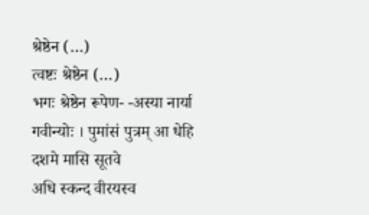श्रेष्ठेन (…)
त्वष्टः श्रेष्ठेन (…)
भगः श्रेष्ठेन रूपेण- -अस्या नार्या गवीन्योः । पुमांसं पुत्रम् आ धेहि दशमे मासि सूतवे
अधि स्कन्द वीरयस्व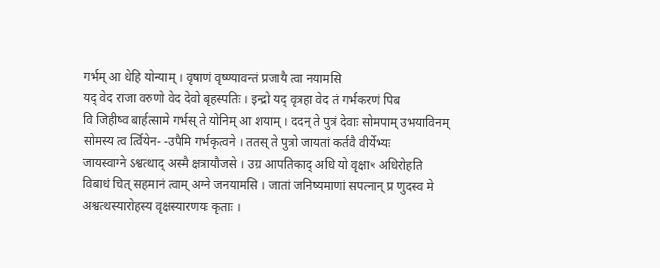गर्भम् आ धेहि योन्याम् । वृषाणं वृष्ण्यावन्तं प्रजायै त्वा नयामसि
यद् वेद राजा वरुणो वेद देवो बृहस्पतिः । इन्द्रो यद् वृत्रहा वेद तं गर्भकरणं पिब
वि जिहीष्व बार्हत्सामे गर्भस् ते योनिम् आ शयाम् । ददन् ते पुत्रं देवाः सोमपाम् उभयाविनम्
सोमस्य त्व र्त्वियेन- -उपैमि गर्भकृत्वने । ततस् ते पुत्रो जायतां कर्तवै वीर्येभ्यः
जायस्वाग्ने ऽश्वत्थाद् अस्मै क्षत्रायौजसे । उग्र आपतिकाद् अधि यो वृक्षाꣳ अधिरोहति
विबाधं चित् सहमानं त्वाम् अग्ने जनयामसि । जातां जनिष्यमाणां सपत्नान् प्र णुदस्व मे
अश्वत्थस्यारोहस्य वृक्षस्यारणयः कृताः ।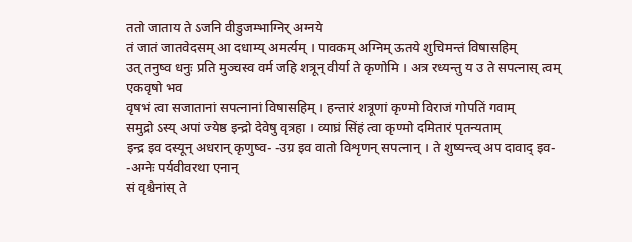ततो जाताय ते ऽजनि वीडुजम्भाग्निर् अग्नये
तं जातं जातवेदसम् आ दधाम्य् अमर्त्यम् । पावकम् अग्निम् ऊतये शुचिमन्तं विषासहिम्
उत् तनुष्व धनुः प्रति मुञ्चस्व वर्म जहि शत्रून् वीर्या ते कृणोमि । अत्र रध्यन्तु य उ ते सपत्नास् त्वम् एकवृषो भव
वृषभं त्वा सजातानां सपत्नानां विषासहिम् । हन्तारं शत्रूणां कृण्मो विराजं गोपतिं गवाम्
समुद्रो ऽस्य् अपां ज्येष्ठ इन्द्रो देवेषु वृत्रहा । व्याघ्रं सिंहं त्वा कृण्मो दमितारं पृतन्यताम्
इन्द्र इव दस्यून् अधरान् कृणुष्व- -उग्र इव वातो विशृणन् सपत्नान् । ते शुष्यन्त्व् अप दावाद् इव- -अग्नेः पर्यवीवरथा एनान्
सं वृश्चैनांस् ते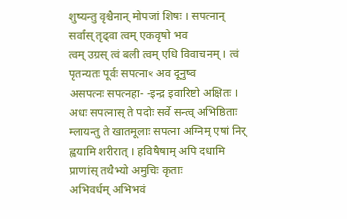शुष्यन्तु वृश्चैनान् मोपजां शिषः । सपत्नान् सर्वांस् तृढ्वा त्वम् एकवृषो भव
त्वम् उग्रस् त्वं बली त्वम् एधि विवाचनम् । त्वं पृतन्यतः पूर्वः सपत्नाꣳ अव दूनुष्व
असपत्नः सपत्नहा- -इन्द्र इवारिष्टो अक्षितः । अधः सपत्नास् ते पदोः सर्वे सन्त्व् अभिष्ठिताः
म्लायन्तु ते खातमूलाः सपत्ना अग्निम् एषां निर् ह्वयामि शरीरात् । हविषैषाम् अपि दधामि प्राणांस् तथैभ्यो अमुचिः कृताः
अभिवर्धम् अभिभवं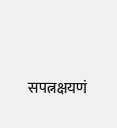सपत्नक्षयणं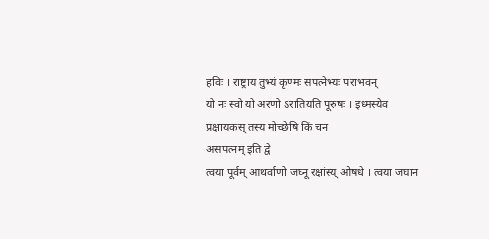हविः । राष्ट्राय तुभ्यं कृण्मः सपत्नेभ्यः पराभवन्
यो नः स्वो यो अरणो ऽरातियति पूरुषः । इध्मस्येव प्रक्षायकस् तस्य मोच्छेषि किं चन
असपत्नम् इति द्वे
त्वया पूर्वम् आथर्वाणो जघ्नू रक्षांस्य् ओषधे । त्वया जघान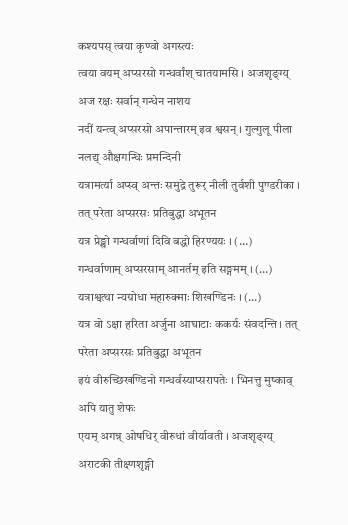कश्यपस् त्वया कृण्वो अगस्त्यः
त्वया वयम् अप्सरसो गन्धर्वांश् चातयामसि । अजशृङ्ग्य् अज रक्षः सर्वान् गन्धेन नाशय
नदीं यन्त्व् अप्सरसो अपान्तारम् इव श्वसन् । गुल्गुलू पीला नलद्य् औक्षगन्धिः प्रमन्दिनी
यत्रामर्त्या अप्स्व् अन्तः समुद्रे तुरूर् नीली तुर्वशी पुण्डरीका । तत् परेता अप्सरसः प्रतिबुद्धा अभूतन
यत्र प्रेङ्खो गन्धर्वाणां दिवि बद्धो हिरण्ययः । (…)
गन्धर्वाणाम् अप्सरसाम् आनर्तम् इति सङ्गमम् । (…)
यत्राश्वत्था न्यग्रोधा महारुक्माः शिखण्डिनः । (…)
यत्र वो ऽक्षा हरिता अर्जुना आघाटाः ककर्यः संवदन्ति । तत् परेता अप्सरसः प्रतिबुद्धा अभूतन
इयं वीरुच्छिखण्डिनो गन्धर्वस्याप्सरापतेः । भिनत्तु मुष्काव् अपि यातु शेफः
एयम् अगन्न् ओषधिर् वीरुधां वीर्यावती । अजशृङ्ग्य् अराटकी तीक्ष्णशृङ्गी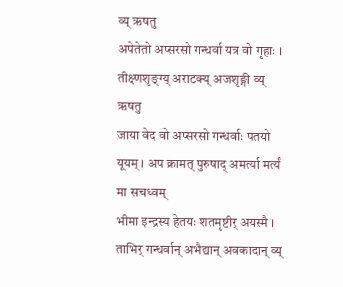व्य् ऋषतु
अपेतेतो अप्सरसो गन्धर्वा यत्र वो गृहाः । तीक्ष्णशृङ्ग्य् अराटक्य् अजशृङ्गी व्य् ऋषतु
जाया वेद वो अप्सरसो गन्धर्वाः पतयो यूयम् । अप क्रामत् पुरुषाद् अमर्त्या मर्त्यं मा सचध्वम्
भीमा इन्द्रस्य हेतयः शतमृष्टीर् अयस्मै । ताभिर् गन्धर्वान् अभैद्यान् अवकादान् व्य्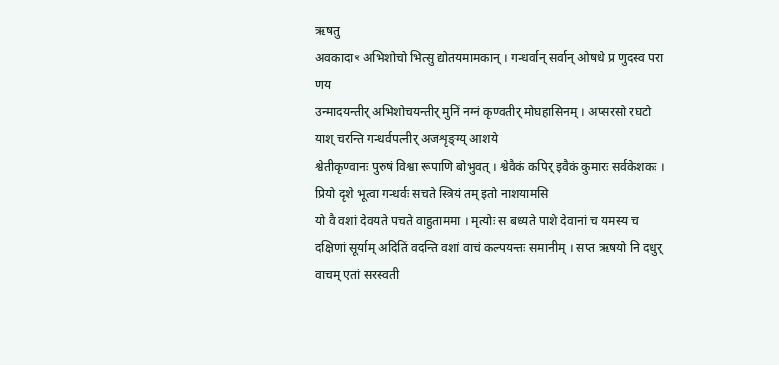ऋषतु
अवकादाꣳ अभिशोचो भित्सु द्योतयमामकान् । गन्धर्वान् सर्वान् ओषधे प्र णुदस्व परा णय
उन्मादयन्तीर् अभिशोचयन्तीर् मुनिं नग्नं कृण्वतीर् मोघहासिनम् । अप्सरसो रघटो याश् चरन्ति गन्धर्वपत्नीर् अजशृङ्ग्य् आशये
श्वेतीकृण्वानः पुरुषं विश्वा रूपाणि बोभुवत् । श्वेवैकं कपिर् इवैकं कुमारः सर्वकेशकः । प्रियो दृशे भूत्वा गन्धर्वः सचते स्त्रियं तम् इतो नाशयामसि
यो वै वशां देवयते पचते वाहुताममा । मृत्योः स बध्यते पाशे देवानां च यमस्य च
दक्षिणां सूर्याम् अदितिं वदन्ति वशां वाचं कल्पयन्तः समानीम् । सप्त ऋषयो नि दधुर् वाचम् एतां सरस्वती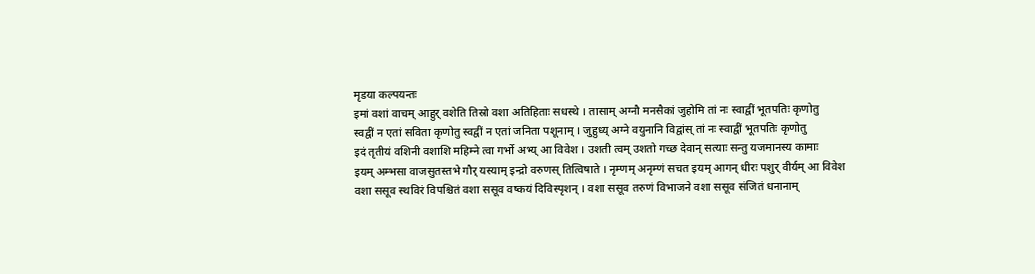मृडया कल्पयन्तः
इमां वशां वाचम् आहुर् वशेति तिस्रो वशा अतिहिताः सधस्थे । तासाम् अग्नौ मनसैकां जुहोमि तां नः स्वाद्वीं भूतपतिः कृणोतु
स्वद्वीं न एतां सविता कृणोतु स्वद्वीं न एतां जनिता पशूनाम् । जुहुध्य् अग्ने वयुनानि विद्वांस् तां नः स्वाद्वीं भूतपतिः कृणोतु
इदं तृतीयं वशिनी वशाशि महिम्ने त्वा गर्भो अभ्य् आ विवेश । उशती त्वम् उशतो गच्छ देवान् सत्याः सन्तु यजमानस्य कामाः
इयम् अम्भसा वाजसुतस्तभे गौर् यस्याम् इन्द्रो वरुणस् तित्विषाते । नृम्णम् अनृम्णं सचत इयम् आगन् धीरः पशुर् वीर्यम् आ विवेश
वशा ससूव स्थविरं विपश्चितं वशा ससूव वष्कयं दिविस्पृशन् । वशा ससूव तरुणं विभाजने वशा ससूव संजितं धनानाम्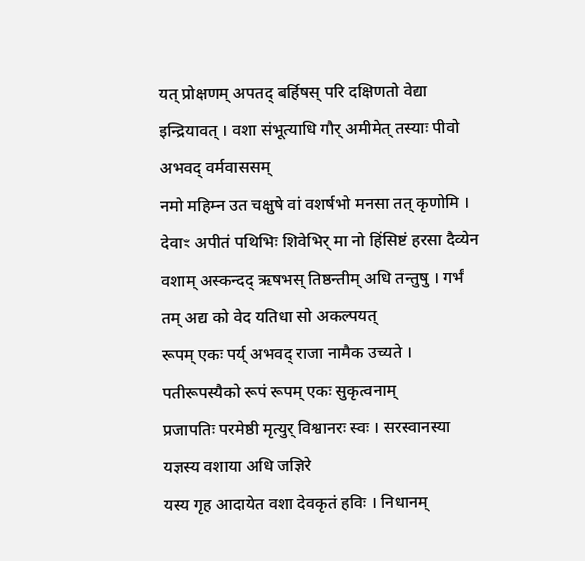यत् प्रोक्षणम् अपतद् बर्हिषस् परि दक्षिणतो वेद्या इन्द्रियावत् । वशा संभूत्याधि गौर् अमीमेत् तस्याः पीवो अभवद् वर्मवाससम्
नमो महिम्न उत चक्षुषे वां वशर्षभो मनसा तत् कृणोमि । देवाꣳ अपीतं पथिभिः शिवेभिर् मा नो हिंसिष्टं हरसा दैव्येन
वशाम् अस्कन्दद् ऋषभस् तिष्ठन्तीम् अधि तन्तुषु । गर्भं तम् अद्य को वेद यतिधा सो अकल्पयत्
रूपम् एकः पर्य् अभवद् राजा नामैक उच्यते । पतीरूपस्यैको रूपं रूपम् एकः सुकृत्वनाम्
प्रजापतिः परमेष्ठी मृत्युर् विश्वानरः स्वः । सरस्वानस्या यज्ञस्य वशाया अधि जज्ञिरे
यस्य गृह आदायेत वशा देवकृतं हविः । निधानम्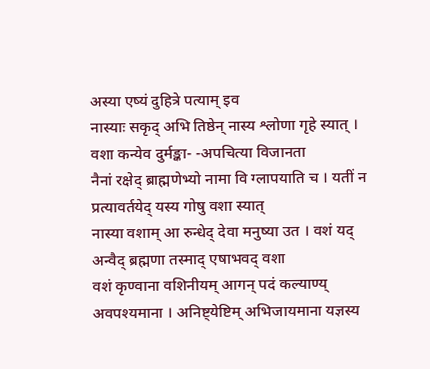अस्या एष्यं दुहित्रे पत्याम् इव
नास्याः सकृद् अभि तिष्ठेन् नास्य श्लोणा गृहे स्यात् । वशा कन्येव दुर्मङ्का- -अपचित्या विजानता
नैनां रक्षेद् ब्राह्मणेभ्यो नामा वि ग्लापयाति च । यतीं न प्रत्यावर्तयेद् यस्य गोषु वशा स्यात्
नास्या वशाम् आ रुन्धेद् देवा मनुष्या उत । वशं यद् अन्वैद् ब्रह्मणा तस्माद् एषाभवद् वशा
वशं कृण्वाना वशिनीयम् आगन् पदं कल्याण्य् अवपश्यमाना । अनिष्ट्येष्टिम् अभिजायमाना यज्ञस्य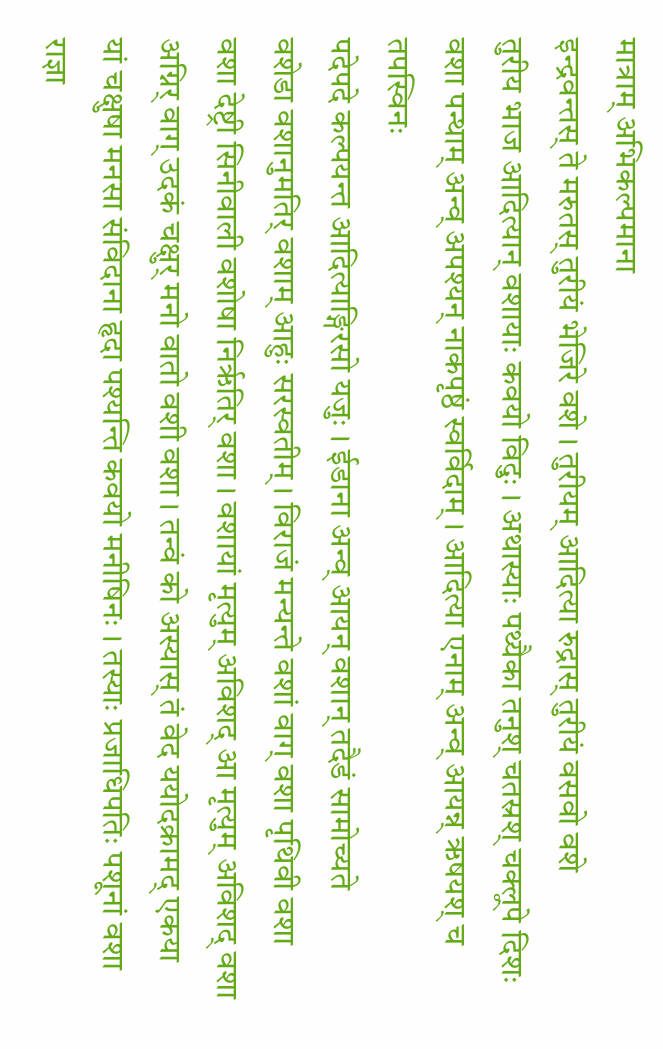मात्राम् अभिकल्पमाना
इन्द्रवन्तस् ते मरुतस् तुरीयं भेजिरे वशे । तुरीयम् आदित्या रुद्रास् तुरीयं वसवो वशे
तुरीय भाज आदित्यान् वशायाः कवयो विदुः । अथास्याः पथ्यैका तनुश् चतस्रश् चक्ल्̥पे दिशः
वशा पन्थाम् अन्व् अपश्यन् नाकपृष्ठं स्वर्विदाम् । आदित्या एनाम् अन्व् आयन्न् ऋषयश् च तपस्विनः
पदेपदे कल्पयन्त आदित्याङ्गिरसो यजुः । ईडाना अन्व् आयन् वशान् तदैडं सामोच्यते
वशेडा वशानुमतिर् वशाम् आहुः सरस्वतीम् । विराजं मन्यन्ते वशां वाग् वशा पृथिवी वशा
वशा देष्ट्री सिनीवाली वशोषा निरृतिर् वशा । वशायां मृत्युम् अविशद् आ मृत्युम् अविशद् वशा
अग्निर् वाग् उदकं चक्षुर् मनो वातो वशी वशा । तन्वं को अस्यास् तं वेद ययोदक्रामद् एकया
यां चक्षुषा मनसा संविदाना हृदा पश्यन्ति कवयो मनीषिनः । तस्याः प्रजाधिपतिः पशूनां वशा राज्ञा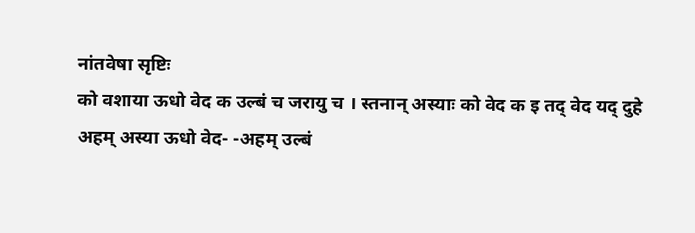नांतवेषा सृष्टिः
को वशाया ऊधो वेद क उल्बं च जरायु च । स्तनान् अस्याः को वेद क इ तद् वेद यद् दुहे
अहम् अस्या ऊधो वेद- -अहम् उल्बं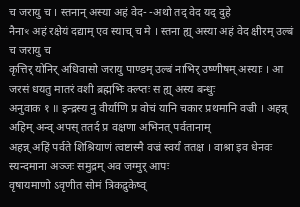च जरायु च । स्तनान् अस्या अहं वेद- -अथो तद् वेद यद् दुहे
नैनाꣳ अहं रक्षेयं दद्याम् एव स्याच् च मे । स्तना ह्य् अस्या अहं वेद क्षीरम् उल्बं च जरायु च
कृत्तिर् योनिर् अधिवासो जरायु पाण्डम् उल्बं नाभिर् उष्णीषम् अस्याः । आ जरसं धयतु मातरं वशी ब्रह्मभिः क्ल्प्तः स ह्य् अस्य बन्धुः
अनुवाक १ ॥ इन्द्रस्य नु वीर्याणि प्र वोचं यानि चकार प्रथमानि वज्री । अहन्न् अहिम् अन्व् अपस् ततर्द प्र वक्षणा अभिनत् पर्वतानाम्
अहन्न् अहिं पर्वते शिश्रियाणं त्वष्टास्मै वज्रं स्वर्यं ततक्ष । वाश्रा इव धेनवः स्यन्दमाना अञ्जः समुद्रम् अव जग्मुर् आपः
वृषायमाणो ऽवृणीत सोमं त्रिकद्रुकेष्व्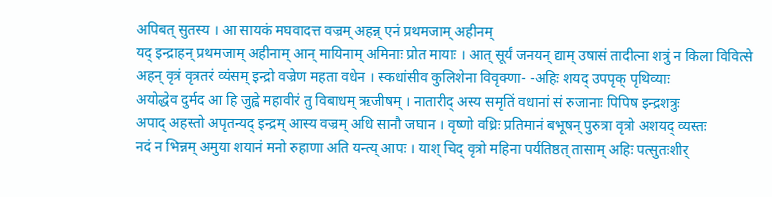अपिबत् सुतस्य । आ सायकं मघवादत्त वज्रम् अहन्न् एनं प्रथमजाम् अहीनम्
यद् इन्द्राहन् प्रथमजाम् अहीनाम् आन् मायिनाम् अमिनाः प्रोत मायाः । आत् सूर्यं जनयन् द्याम् उषासं तादीत्ना शत्रुं न किला विवित्से
अहन् वृत्रं वृत्रतरं व्यंसम् इन्द्रो वज्रेण महता वधेन । स्कधांसीव कुलिशेना विवृक्णा- -अहिः शयद् उपपृक् पृथिव्याः
अयोद्धेव दुर्मद आ हि जुह्वे महावीरं तु विबाधम् ऋजीषम् । नातारीद् अस्य समृतिं वधानां सं रुजानाः पिपिष इन्द्रशत्रुः
अपाद् अहस्तो अपृतन्यद् इन्द्रम् आस्य वज्रम् अधि सानौ जघान । वृष्णो वध्रिः प्रतिमानं बभूषन् पुरुत्रा वृत्रो अशयद् व्यस्तः
नदं न भिन्नम् अमुया शयानं मनो रुहाणा अति यन्त्य् आपः । याश् चिद् वृत्रो महिना पर्यतिष्ठत् तासाम् अहिः पत्सुतःशीर्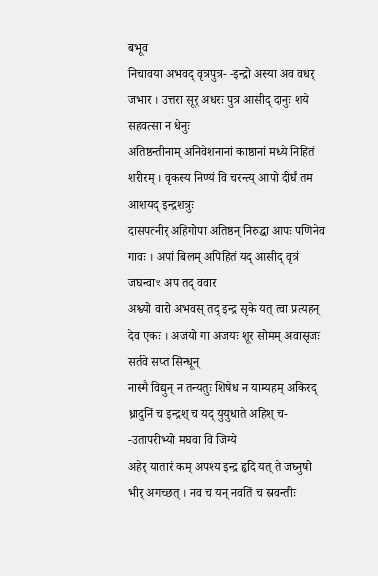बभूव
निचावया अभवद् वृत्रपुत्र- -इन्द्रो अस्या अव वधर् जभार । उत्तरा सूर् अधरः पुत्र आसीद् दानुः शये सहवत्सा न धेनुः
अतिष्ठन्तीनाम् अनिवेशनानां काष्ठानां मध्ये निहितं शरीरम् । वृकस्य निण्यं वि चरन्त्य् आपो दीर्घं तम आशयद् इन्द्रशत्रुः
दासपत्नीर् अहिगोपा अतिष्ठन् निरुद्धा आपः पणिनेव गावः । अपां बिलम् अपिहितं यद् आसीद् वृत्रं जघन्वाꣳ अप तद् ववार
अश्व्यो वारो अभवस् तद् इन्द्र सृके यत् त्वा प्रत्यहन् देव एकः । अजयो गा अजयः शूर सोमम् अवासृजः सर्तवे सप्त सिन्धून्
नास्मै विद्युन् न तन्यतुः शिषेध न याम्यहम् अकिरद् ध्रादुनिं च इन्द्रश् च यद् युयुधाते अहिश् च- -उतापरीभ्यो मघवा वि जिग्ये
अहेर् यातारं कम् अपश्य इन्द्र हृदि यत् ते जघ्नुषो भीर् अगच्छत् । नव च यन् नवतिं च स्रवन्तीः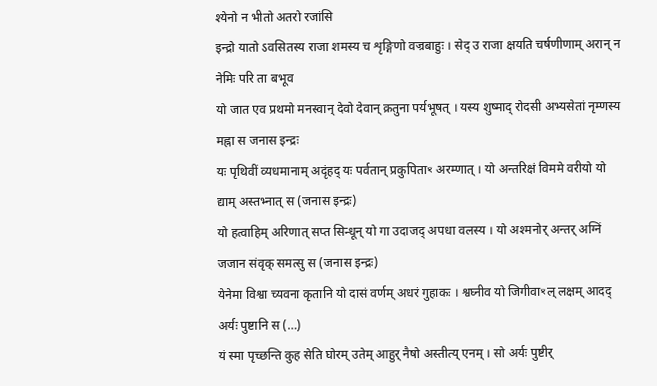श्येनो न भीतो अतरो रजांसि
इन्द्रो यातो ऽवसितस्य राजा शमस्य च शृङ्गिणो वज्रबाहुः । सेद् उ राजा क्षयति चर्षणीणाम् अरान् न नेमिः परि ता बभूव
यो जात एव प्रथमो मनस्वान् देवो देवान् क्रतुना पर्यभूषत् । यस्य शुष्माद् रोदसी अभ्यसेतां नृम्णस्य मह्ना स जनास इन्द्रः
यः पृथिवीं व्यधमानाम् अदृंहद् यः पर्वतान् प्रकुपिताꣳ अरम्णात् । यो अन्तरिक्षं विममे वरीयो यो द्याम् अस्तभ्नात् स (जनास इन्द्रः)
यो हत्वाहिम् अरिणात् सप्त सिन्धून् यो गा उदाजद् अपधा वलस्य । यो अश्मनोर् अन्तर् अग्निं जजान संवृक् समत्सु स (जनास इन्द्रः)
येनेमा विश्वा च्यवना कृतानि यो दासं वर्णम् अधरं गुहाकः । श्वघ्नीव यो जिगीवाꣳल् लक्षम् आदद् अर्यः पुष्टानि स (…)
यं स्मा पृच्छन्ति कुह सेति घोरम् उतेम् आहुर् नैषो अस्तीत्य् एनम् । सो अर्यः पुष्टीर्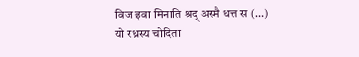विज इवा मिनाति श्रद् अस्मै धत्त स (…)
यो रध्रस्य चोदिता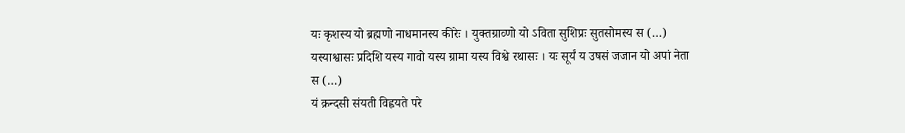यः कृशस्य यो ब्रह्मणो नाधमानस्य कीरेः । युक्तग्राव्णो यो ऽविता सुशिप्रः सुतसोमस्य स (…)
यस्याश्वासः प्रदिशि यस्य गावो यस्य ग्रामा यस्य विश्वे रथासः । यः सूर्यं य उषसं जजान यो अपां नेता स (…)
यं क्रन्दसी संयती विह्वयते परे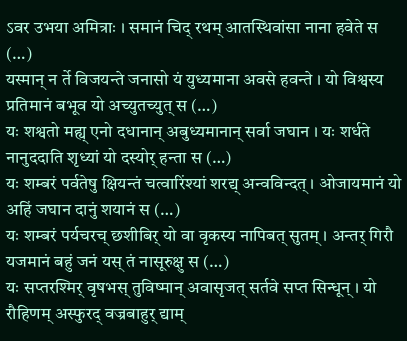ऽवर उभया अमित्राः । समानं चिद् रथम् आतस्थिवांसा नाना हवेते स (…)
यस्मान् न र्ते विजयन्ते जनासो यं युध्यमाना अवसे हवन्ते । यो विश्वस्य प्रतिमानं बभूव यो अच्युतच्युत् स (…)
यः शश्वतो मह्य् एनो दधानान् अबुध्यमानान् सर्वा जघान । यः शर्धते नानुददाति शृध्यां यो दस्योर् हन्ता स (…)
यः शम्बरं पर्वतेषु क्षियन्तं चत्वारिंश्यां शरद्य् अन्वविन्दत् । ओजायमानं यो अहिं जघान दानुं शयानं स (…)
यः शम्बरं पर्यचरच् छशीबिर् यो वा वृकस्य नापिबत् सुतम् । अन्तर् गिरौ यजमानं बहुं जनं यस् तं नासूरुक्षु स (…)
यः सप्तरश्मिर् वृषभस् तुविष्मान् अवासृजत् सर्तवे सप्त सिन्धून् । यो रौहिणम् अस्फुरद् वज्रबाहुर् द्याम्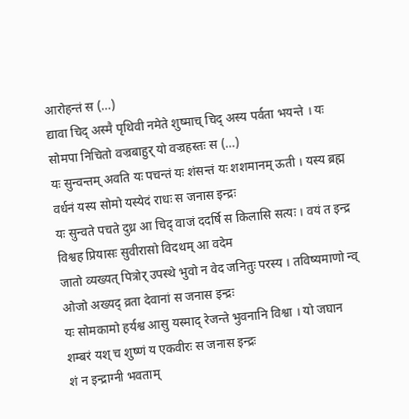आरोहन्तं स (…)
द्यावा चिद् अस्मै पृथिवी नमेते शुष्माच् चिद् अस्य पर्वता भयन्ते । यः सोमपा निचितो वज्रबाहुर् यो वज्रहस्तः स (…)
यः सुन्वन्तम् अवति यः पचन्तं यः शंसन्तं यः शशमानम् ऊती । यस्य ब्रह्म वर्धनं यस्य सोमो यस्येदं राधः स जनास इन्द्रः
यः सुन्वते पचते दुध्र आ चिद् वाजं ददर्षि स किलासि सत्यः । वयं त इन्द्र विश्वह प्रियासः सुवीरासो विदथम् आ वदेम
जातो व्यख्यत् पित्रोर् उपस्थे भुवो न वेद जनितुः परस्य । तविष्यमाणो न्व् ओजो अख्यद् व्रता देवानां स जनास इन्द्रः
यः सोमकामो हर्यश्व आसु यस्माद् रेजन्ते भुवनानि विश्वा । यो जघान शम्बरं यश् च शुष्णं य एकवीरः स जनास इन्द्रः
शं न इन्द्राग्नी भवताम्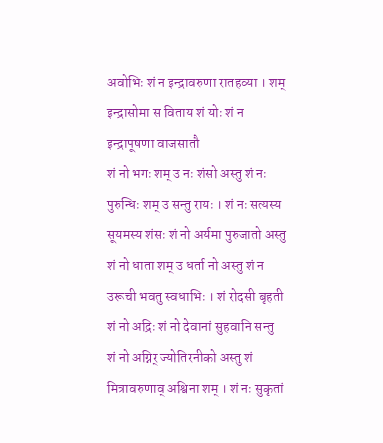अवोभिः शं न इन्द्रावरुणा रातहव्या । शम् इन्द्रासोमा स विताय शं योः शं न इन्द्रापूषणा वाजसातौ
शं नो भगः शम् उ नः शंसो अस्तु शं नः पुरुन्धिः शम् उ सन्तु रायः । शं नः सत्यस्य सूयमस्य शंसः शं नो अर्यमा पुरुजातो अस्तु
शं नो धाता शम् उ धर्ता नो अस्तु शं न उरूची भवतु स्वधाभिः । शं रोदसी बृहती शं नो अद्रिः शं नो देवानां सुहवानि सन्तु
शं नो अग्निर् ज्योतिरनीको अस्तु शं मित्रावरुणाव् अश्विना शम् । शं नः सुकृतां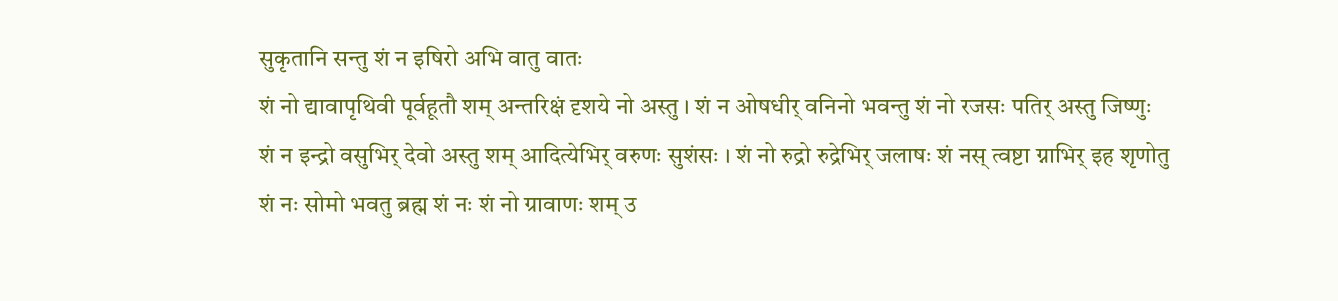सुकृतानि सन्तु शं न इषिरो अभि वातु वातः
शं नो द्यावापृथिवी पूर्वहूतौ शम् अन्तरिक्षं दृशये नो अस्तु । शं न ओषधीर् वनिनो भवन्तु शं नो रजसः पतिर् अस्तु जिष्णुः
शं न इन्द्रो वसुभिर् देवो अस्तु शम् आदित्येभिर् वरुणः सुशंसः । शं नो रुद्रो रुद्रेभिर् जलाषः शं नस् त्वष्टा ग्नाभिर् इह शृणोतु
शं नः सोमो भवतु ब्रह्म शं नः शं नो ग्रावाणः शम् उ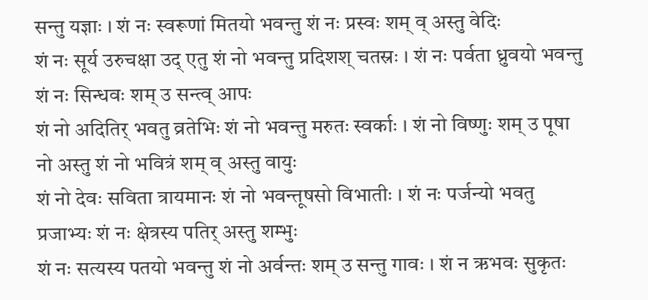सन्तु यज्ञाः । शं नः स्वरूणां मितयो भवन्तु शं नः प्रस्वः शम् व् अस्तु वेदिः
शं नः सूर्य उरुचक्षा उद् एतु शं नो भवन्तु प्रदिशश् चतस्रः । शं नः पर्वता ध्रुवयो भवन्तु शं नः सिन्धवः शम् उ सन्त्व् आपः
शं नो अदितिर् भवतु व्रतेभिः शं नो भवन्तु मरुतः स्वर्काः । शं नो विष्णुः शम् उ पूषा नो अस्तु शं नो भवित्रं शम् व् अस्तु वायुः
शं नो देवः सविता त्रायमानः शं नो भवन्तूषसो विभातीः । शं नः पर्जन्यो भवतु प्रजाभ्यः शं नः क्षेत्रस्य पतिर् अस्तु शम्भुः
शं नः सत्यस्य पतयो भवन्तु शं नो अर्वन्तः शम् उ सन्तु गावः । शं न ऋभवः सुकृतः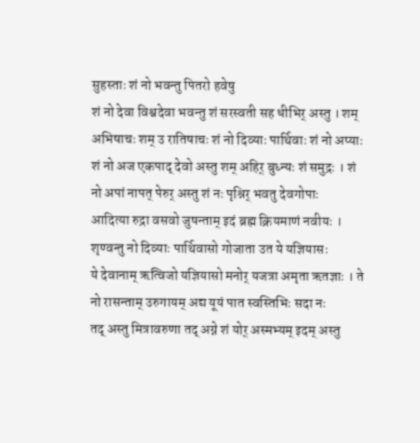सुहस्ताः शं नो भवन्तु पितरो हवेषु
शं नो देवा विश्वदेवा भवन्तु शं सरस्वती सह धीभिर् अस्तु । शम् अभिषाचः शम् उ रातिषाचः शं नो दिव्याः पार्थिवाः शं नो अप्याः
शं नो अज एकपाद् देवो अस्तु शम् अहिर् बुध्न्यः शं समुद्रः । शं नो अपां नापत् पेरुर् अस्तु शं नः पृश्निर् भवतु देवगोपाः
आदित्या रुद्रा वसवो जुषन्ताम् इदं ब्रह्म क्रियमाणं नवीयः । शृण्वन्तु नो दिव्याः पार्थिवासो गोजाता उत ये यज्ञियासः
ये देवानाम् ऋत्विजो यज्ञियासो मनोर् यजत्रा अमृता ऋतज्ञाः । ते नो रासन्ताम् उरुगायम् अद्य यूयं पात स्वस्तिभिः सदा नः
तद् अस्तु मित्रावरुणा तद् अग्ने शं योर् अस्मभ्यम् इदम् अस्तु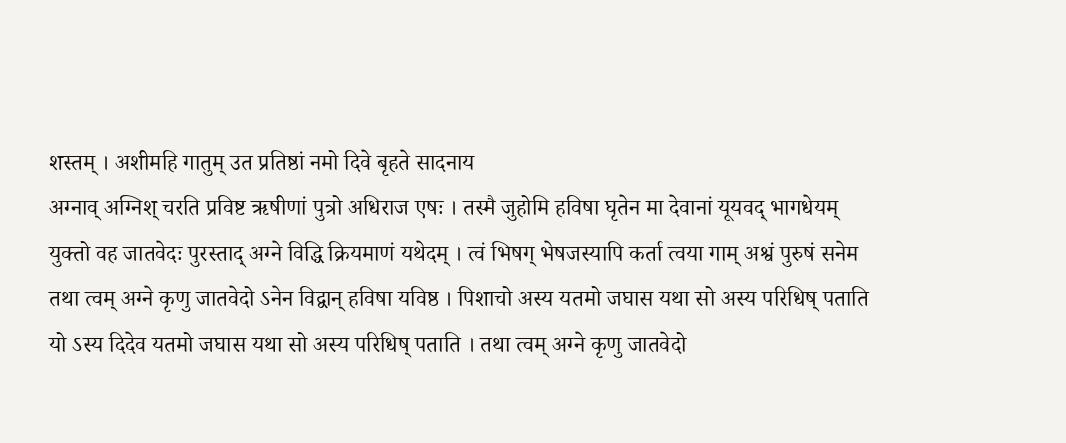शस्तम् । अशीमहि गातुम् उत प्रतिष्ठां नमो दिवे बृहते सादनाय
अग्नाव् अग्निश् चरति प्रविष्ट ऋषीणां पुत्रो अधिराज एषः । तस्मै जुहोमि हविषा घृतेन मा देवानां यूयवद् भागधेयम्
युक्तो वह जातवेदः पुरस्ताद् अग्ने विद्धि क्रियमाणं यथेदम् । त्वं भिषग् भेषजस्यापि कर्ता त्वया गाम् अश्वं पुरुषं सनेम
तथा त्वम् अग्ने कृणु जातवेदो ऽनेन विद्वान् हविषा यविष्ठ । पिशाचो अस्य यतमो जघास यथा सो अस्य परिधिष् पताति
यो ऽस्य दिदेव यतमो जघास यथा सो अस्य परिधिष् पताति । तथा त्वम् अग्ने कृणु जातवेदो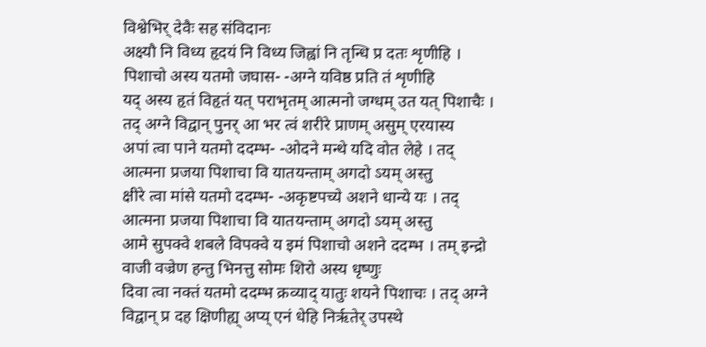विश्वेभिर् देवैः सह संविदानः
अक्ष्यौ नि विध्य हृदयं नि विध्य जिह्वां नि तृन्धि प्र दतः शृणीहि । पिशाचो अस्य यतमो जघास- -अग्ने यविष्ठ प्रति तं शृणीहि
यद् अस्य हृतं विहृतं यत् पराभृतम् आत्मनो जग्धम् उत यत् पिशाचैः । तद् अग्ने विद्वान् पुनर् आ भर त्वं शरीरे प्राणम् असुम् एरयास्य
अपां त्वा पाने यतमो ददम्भ- -ओदने मन्थे यदि वोत लेहे । तद् आत्मना प्रजया पिशाचा वि यातयन्ताम् अगदो ऽयम् अस्तु
क्षीरे त्वा मांसे यतमो ददम्भ- -अकृष्टपच्ये अशने धान्ये यः । तद् आत्मना प्रजया पिशाचा वि यातयन्ताम् अगदो ऽयम् अस्तु
आमे सुपक्वे शबले विपक्वे य इमं पिशाचो अशने ददम्भ । तम् इन्द्रो वाजी वज्रेण हन्तु भिनत्तु सोमः शिरो अस्य धृष्णुः
दिवा त्वा नक्तं यतमो ददम्भ क्रव्याद् यातुः शयने पिशाचः । तद् अग्ने विद्वान् प्र दह क्षिणीह्य् अप्य् एनं धेहि निरृतेर् उपस्थे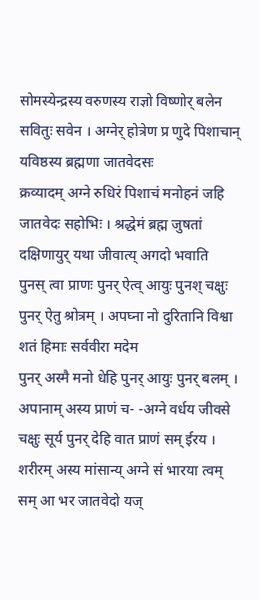सोमस्येन्द्रस्य वरुणस्य राज्ञो विष्णोर् बलेन सवितुः सवेन । अग्नेर् होत्रेण प्र णुदे पिशाचान् यविष्ठस्य ब्रह्मणा जातवेदसः
क्रव्यादम् अग्ने रुधिरं पिशाचं मनोहनं जहि जातवेदः सहोभिः । श्रद्धेमं ब्रह्म जुषतां दक्षिणायुर् यथा जीवात्य् अगदो भवाति
पुनस् त्वा प्राणः पुनर् ऐत्व् आयुः पुनश् चक्षुः पुनर् ऐतु श्रोत्रम् । अपघ्ना नो दुरितानि विश्वा शतं हिमाः सर्ववीरा मदेम
पुनर् अस्मै मनो धेहि पुनर् आयुः पुनर् बलम् । अपानाम् अस्य प्राणं च- -अग्ने वर्धय जीवसे
चक्षुः सूर्य पुनर् देहि वात प्राणं सम् ईरय । शरीरम् अस्य मांसान्य् अग्ने सं भारया त्वम्
सम् आ भर जातवेदो यज्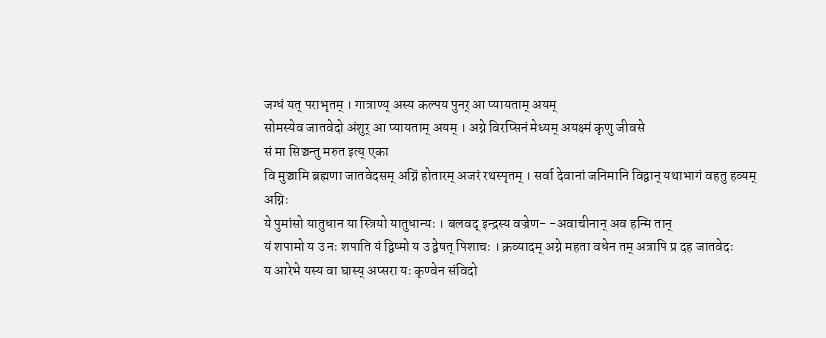जग्धं यत् पराभृतम् । गात्राण्य् अस्य कल्पय पुनर् आ प्यायताम् अयम्
सोमस्येव जातवेदो अंशुर् आ प्यायताम् अयम् । अग्ने विरप्सिनं मेध्यम् अयक्ष्मं कृणु जीवसे
सं मा सिञ्चन्तु मरुत इत्य् एका
वि मुञ्चामि ब्रह्मणा जातवेदसम् अग्निं होतारम् अजरं रथस्पृतम् । सर्वा देवानां जनिमानि विद्वान् यथाभागं वहतु हव्यम् अग्निः
ये पुमांसो यातुधान या स्त्रियो यातुधान्यः । बलवद् इन्द्रस्य वज्रेण- -अवाचीनान् अव हन्मि तान्
यं शपामो य उ नः शपाति यं द्विष्मो य उ द्वेषत् पिशाचः । क्रव्यादम् अग्ने महता वधेन तम् अत्रापि प्र दह जातवेदः
य आरेभे यस्य वा घास्य् अप्सरा यः कृण्वेन संविदो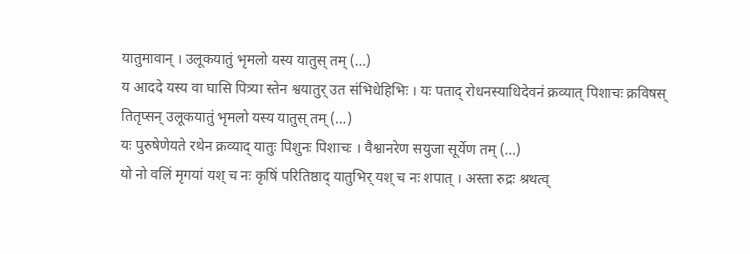यातुमावान् । उलूकयातुं भृमलो यस्य यातुस् तम् (…)
य आददे यस्य वा घासि पित्र्या स्तेन श्वयातुर् उत संभिधेहिभिः । यः पताद् रोधनस्याधिदेवनं क्रव्यात् पिशाचः क्रविषस् तितृप्सन् उलूकयातुं भृमलो यस्य यातुस् तम् (…)
यः पुरुषेणेयते रथेन क्रव्याद् यातुः पिशुनः पिशाचः । वैश्वानरेण सयुजा सूर्येण तम् (…)
यो नो वलिं मृगयां यश् च नः कृषिं परितिष्ठाद् यातुभिर् यश् च नः शपात् । अस्ता रुद्रः श्रथत्व्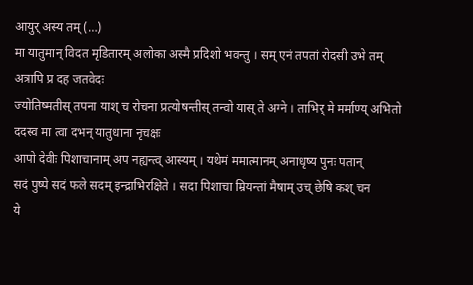आयुर् अस्य तम् (…)
मा यातुमान् विदत मृडितारम् अलोका अस्मै प्रदिशो भवन्तु । सम् एनं तपतां रोदसी उभे तम् अत्रापि प्र दह जतवेदः
ज्योतिष्मतीस् तपना याश् च रोचना प्रत्योषन्तीस् तन्वो यास् ते अग्ने । ताभिर् मे मर्माण्य् अभितो ददस्व मा त्वा दभन् यातुधाना नृचक्षः
आपो देवीः पिशाचानाम् अप नह्यन्त्व् आस्यम् । यथेमं ममात्मानम् अनाधृष्य पुनः पतान्
सदं पुष्पे सदं फले सदम् इन्द्राभिरक्षिते । सदा पिशाचा म्रियन्तां मैषाम् उच् छेषि कश् चन
ये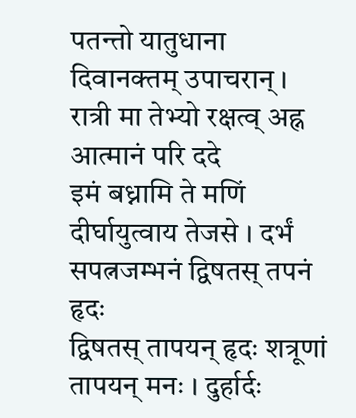पतन्तो यातुधाना दिवानक्तम् उपाचरान् । रात्री मा तेभ्यो रक्षत्व् अह्न आत्मानं परि ददे
इमं बध्नामि ते मणिं दीर्घायुत्वाय तेजसे । दर्भं सपत्नजम्भनं द्विषतस् तपनं हृदः
द्विषतस् तापयन् हृदः शत्रूणां तापयन् मनः । दुर्हार्दः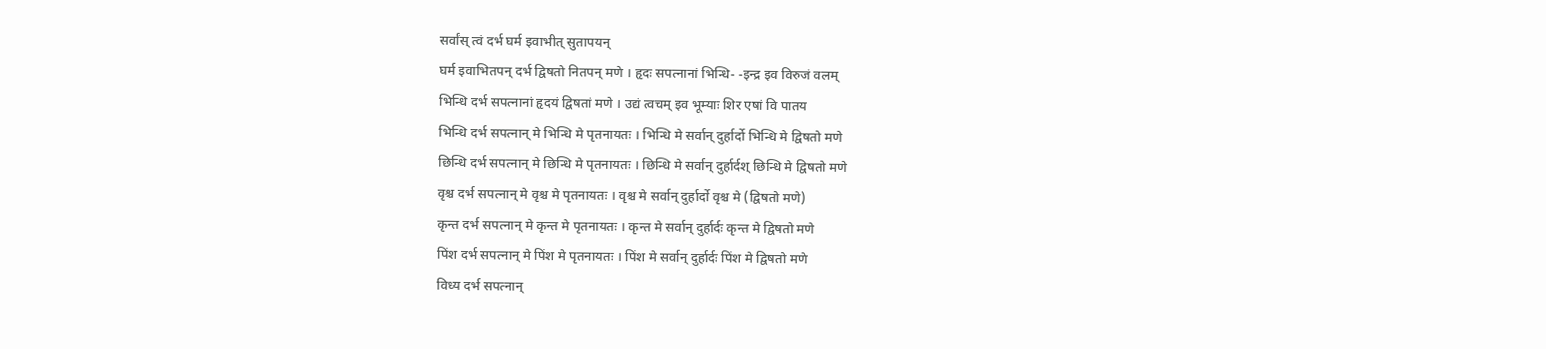सर्वांस् त्वं दर्भ घर्म इवाभीत् सुतापयन्
घर्म इवाभितपन् दर्भ द्विषतो नितपन् मणे । हृदः सपत्नानां भिन्धि- -इन्द्र इव विरुजं वलम्
भिन्धि दर्भ सपत्नानां हृदयं द्विषतां मणे । उद्यं त्वचम् इव भूम्याः शिर एषां वि पातय
भिन्धि दर्भ सपत्नान् मे भिन्धि मे पृतनायतः । भिन्धि मे सर्वान् दुर्हार्दो भिन्धि मे द्विषतो मणे
छिन्धि दर्भ सपत्नान् मे छिन्धि मे पृतनायतः । छिन्धि मे सर्वान् दुर्हार्दश् छिन्धि मे द्विषतो मणे
वृश्च दर्भ सपत्नान् मे वृश्च मे पृतनायतः । वृश्च मे सर्वान् दुर्हार्दो वृश्च मे (द्विषतो मणे)
कृन्त दर्भ सपत्नान् मे कृन्त मे पृतनायतः । कृन्त मे सर्वान् दुर्हार्दः कृन्त मे द्विषतो मणे
पिंश दर्भ सपत्नान् मे पिंश मे पृतनायतः । पिंश मे सर्वान् दुर्हार्दः पिंश मे द्विषतो मणे
विध्य दर्भ सपत्नान्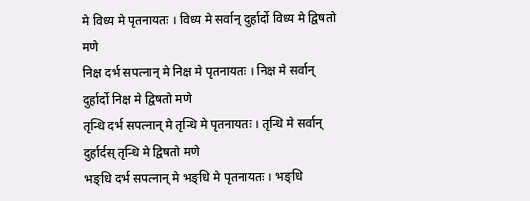मे विध्य मे पृतनायतः । विध्य मे सर्वान् दुर्हार्दो विध्य मे द्विषतो मणे
निक्ष दर्भ सपत्नान् मे निक्ष मे पृतनायतः । निक्ष मे सर्वान् दुर्हार्दो निक्ष मे द्विषतो मणे
तृन्धि दर्भ सपत्नान् मे तृन्धि मे पृतनायतः । तृन्धि मे सर्वान् दुर्हार्दस् तृन्धि मे द्विषतो मणे
भङ्धि दर्भ सपत्नान् मे भङ्धि मे पृतनायतः । भङ्धि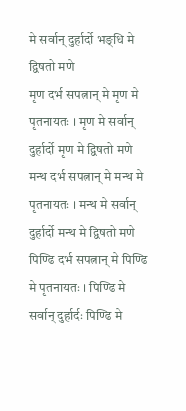मे सर्वान् दुर्हार्दो भङ्धि मे द्विषतो मणे
मृण दर्भ सपत्नान् मे मृण मे पृतनायतः । मृण मे सर्वान् दुर्हार्दो मृण मे द्विषतो मणे
मन्थ दर्भ सपत्नान् मे मन्थ मे पृतनायतः । मन्थ मे सर्वान् दुर्हार्दो मन्थ मे द्विषतो मणे
पिण्ढि दर्भ सपत्नान् मे पिण्ढि मे पृतनायतः । पिण्ढि मे सर्वान् दुर्हार्दः पिण्ढि मे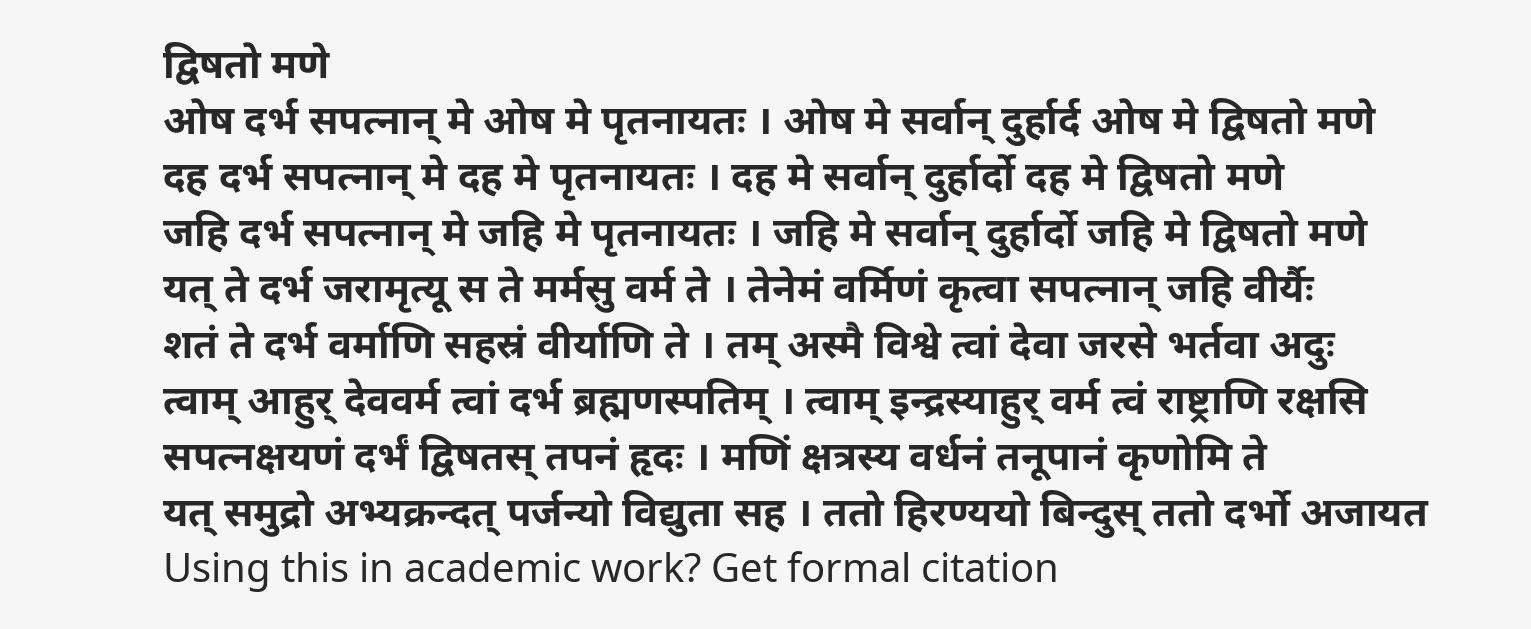द्विषतो मणे
ओष दर्भ सपत्नान् मे ओष मे पृतनायतः । ओष मे सर्वान् दुर्हार्द ओष मे द्विषतो मणे
दह दर्भ सपत्नान् मे दह मे पृतनायतः । दह मे सर्वान् दुर्हार्दो दह मे द्विषतो मणे
जहि दर्भ सपत्नान् मे जहि मे पृतनायतः । जहि मे सर्वान् दुर्हार्दो जहि मे द्विषतो मणे
यत् ते दर्भ जरामृत्यू स ते मर्मसु वर्म ते । तेनेमं वर्मिणं कृत्वा सपत्नान् जहि वीर्यैः
शतं ते दर्भ वर्माणि सहस्रं वीर्याणि ते । तम् अस्मै विश्वे त्वां देवा जरसे भर्तवा अदुः
त्वाम् आहुर् देववर्म त्वां दर्भ ब्रह्मणस्पतिम् । त्वाम् इन्द्रस्याहुर् वर्म त्वं राष्ट्राणि रक्षसि
सपत्नक्षयणं दर्भं द्विषतस् तपनं हृदः । मणिं क्षत्रस्य वर्धनं तनूपानं कृणोमि ते
यत् समुद्रो अभ्यक्रन्दत् पर्जन्यो विद्युता सह । ततो हिरण्ययो बिन्दुस् ततो दर्भो अजायत
Using this in academic work? Get formal citation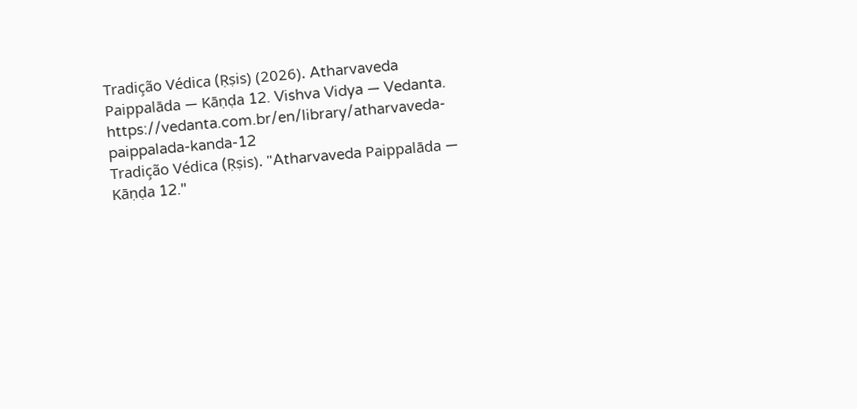Tradição Védica (Ṛṣis) (2026). Atharvaveda Paippalāda — Kāṇḍa 12. Vishva Vidya — Vedanta. https://vedanta.com.br/en/library/atharvaveda-paippalada-kanda-12
Tradição Védica (Ṛṣis). "Atharvaveda Paippalāda — Kāṇḍa 12."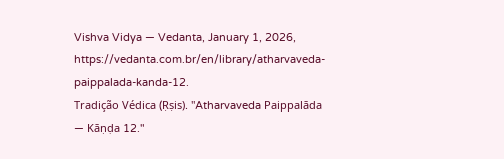Vishva Vidya — Vedanta, January 1, 2026, https://vedanta.com.br/en/library/atharvaveda-paippalada-kanda-12.
Tradição Védica (Ṛṣis). "Atharvaveda Paippalāda — Kāṇḍa 12."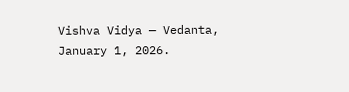Vishva Vidya — Vedanta, January 1, 2026.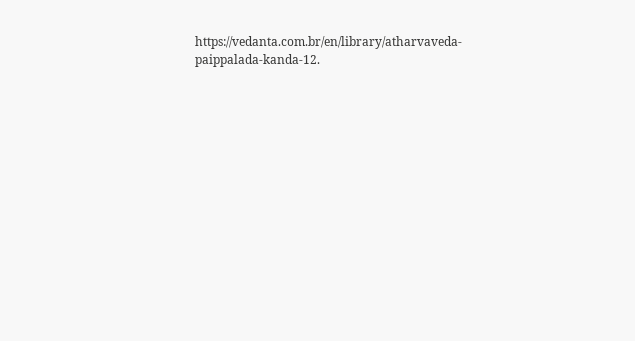https://vedanta.com.br/en/library/atharvaveda-paippalada-kanda-12.